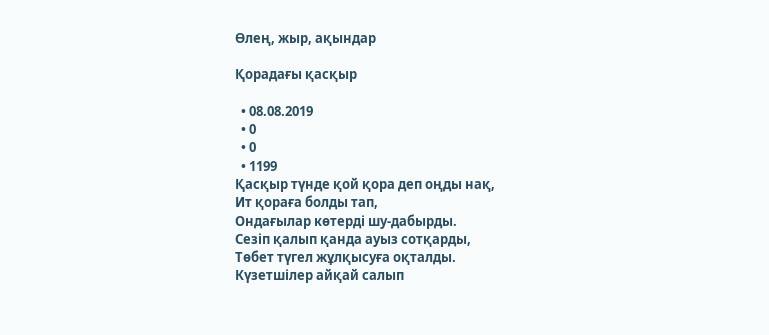Өлең, жыр, ақындар

Қорадағы қасқыр

  • 08.08.2019
  • 0
  • 0
  • 1199
Қасқыр түнде қой қора деп оңды нақ,
Ит қораға болды тап,
Ондағылар көтерді шу-дабырды.
Сезіп қалып қанда ауыз сотқарды,
Төбет түгел жұлқысуға оқталды.
Күзетшілер айқай салып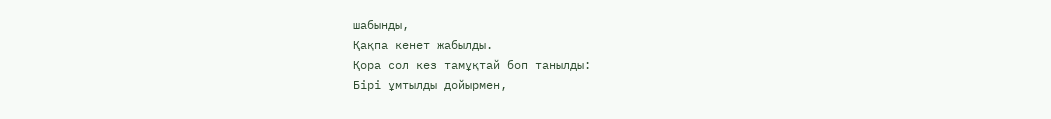шабынды,
Қақпа кенет жабылды.
Қора сол кез тамұқтай боп танылды:
Бірі ұмтылды дойырмен,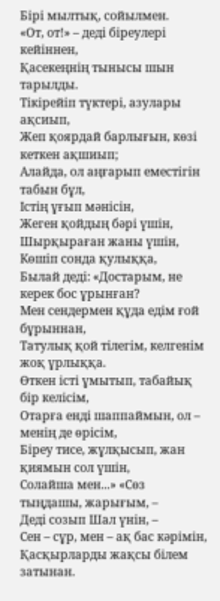Бірі мылтық, сойылмен.
«От, от!» – деді біреулері кейіннен,
Қасекеңнің тынысы шын тарылды.
Тікірейіп түктері, азулары ақсиып,
Жеп қоярдай барлығын, көзі кеткен ақшиып;
Алайда, ол аңғарып еместігін табын бұл,
Істің ұғып мәнісін,
Жеген қойдың бәрі үшін,
Шырқыраған жаны үшін,
Көшіп сонда қулыққа,
Былай деді: «Достарым, не керек бос ұрынған?
Мен сендермен құда едім ғой бұрыннан,
Татулық қой тілегім, келгенім жоқ ұрлыққа.
Өткен істі ұмытып, табайық бір келісім,
Отарға енді шаппаймын, ол – менің де өрісім,
Біреу тисе, жұлқысып, жан қиямын сол үшін,
Солайша мен...» «Сөз тыңдашы, жарығым, –
Деді созып Шал үнін, –
Сен – сұр, мен – ақ бас кәрімін,
Қасқырларды жақсы білем затынан.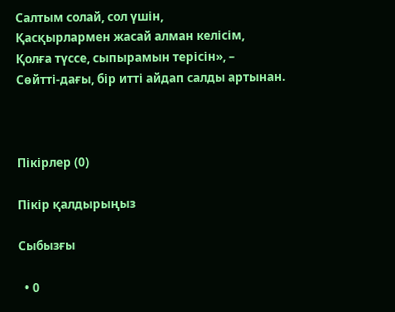Салтым солай, сол үшін,
Қасқырлармен жасай алман келісім,
Қолға түссе, сыпырамын терісін», –
Сөйтті-дағы, бір итті айдап салды артынан.



Пікірлер (0)

Пікір қалдырыңыз

Сыбызғы

  • 0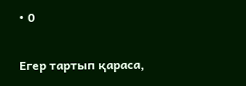• 0

Егер тартып қараса,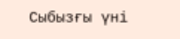Сыбызғы үні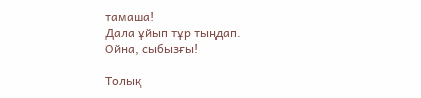тамаша!
Дала ұйып тұр тыңдап.
Ойна, сыбызғы!

Толық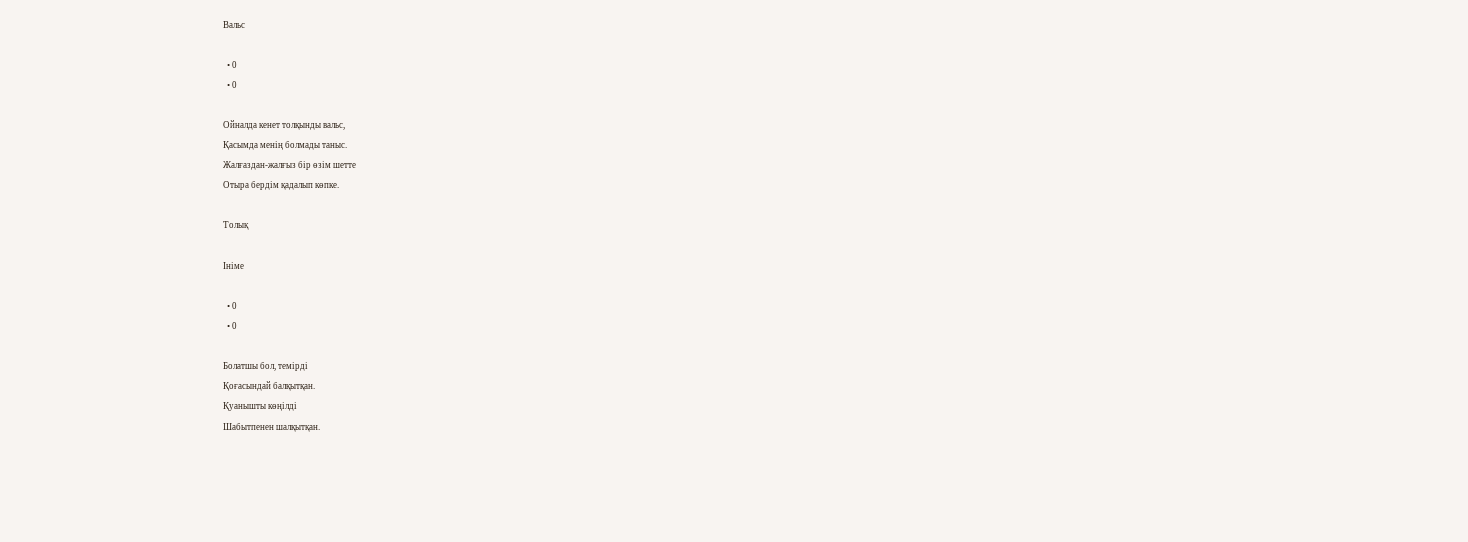Вальс

  • 0
  • 0

Ойналда кенет толқынды вальс,
Қасымда менің болмады таныс.
Жалғаздан-жалғыз бір өзім шетте
Отыра бердім қадалып көпке.

Толық

Ініме

  • 0
  • 0

Болатшы бол, темірді
Қоғасындай балқытқан.
Қуанышты көңілді
Шабытпенен шалқытқан.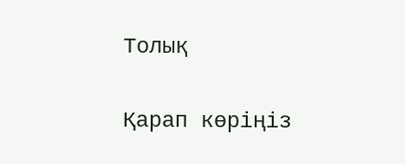Толық

Қарап көріңіз